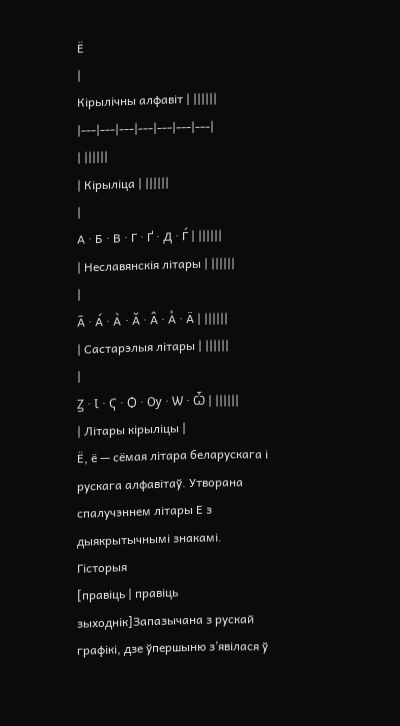Ё
|
Кірылічны алфавіт | ||||||
|---|---|---|---|---|---|---|
| ||||||
| Кірыліца | ||||||
|
А · Б · В · Г · Ґ · Д · Ѓ | ||||||
| Неславянскія літары | ||||||
|
А̄ · А́ · А̀ · Ӑ · А̂ · А̊ · Ӓ | ||||||
| Састарэлыя літары | ||||||
|
Ꙁ · Ꙇ · Ҁ · Ѻ · Ѹ · Ѡ · Ѽ | ||||||
| Літары кірыліцы |
Ё, ё — сёмая літара беларускага і рускага алфавітаў. Утворана спалучэннем літары Е з дыякрытычнымі знакамі.
Гісторыя
[правіць | правіць зыходнік]Запазычана з рускай графікі, дзе ўпершыню з’явілася ў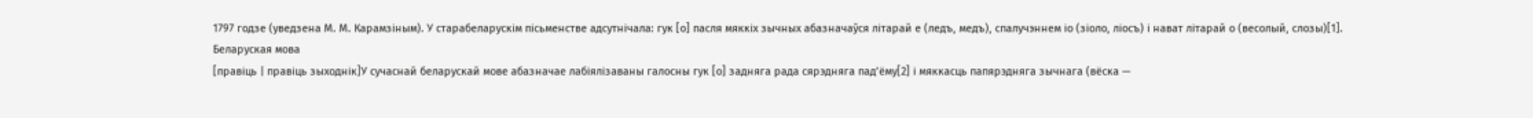1797 годзе (уведзена М. М. Карамзіным). У старабеларускім пісьменстве адсутнічала: гук [о] пасля мяккіх зычных абазначаўся літарай е (ледъ, медъ), спалучэннем іо (зіоло, ліосъ) і нават літарай о (весолый, слозы)[1].
Беларуская мова
[правіць | правіць зыходнік]У сучаснай беларускай мове абазначае лабіялізаваны галосны гук [о] задняга рада сярэдняга пад’ёму[2] і мяккасць папярэдняга зычнага (вёска —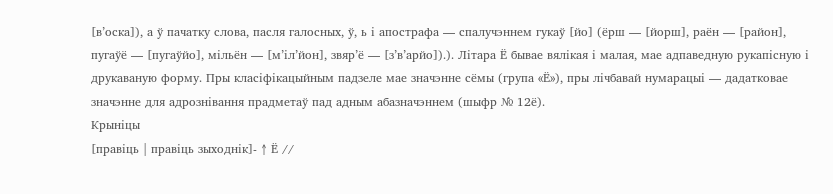[в’оска]), а ў пачатку слова, пасля галосных, ў, ь і апострафа — спалучэннем гукаў [йо] (ёрш — [йорш], раён — [район], пугаўё — [пугаўйо], мільён — [м’іл’йон], звяр’ё — [з’в’арйо]).). Літара Ё бывае вялікая і малая, мае адпаведную рукапісную і друкаваную форму. Пры класіфікацыйным падзеле мае значэнне сёмы (група «Ё»), пры лічбавай нумарацыі — дадатковае значэнне для адрознівання прадметаў пад адным абазначэннем (шыфр № 12ё).
Крыніцы
[правіць | правіць зыходнік]- ↑ Ё //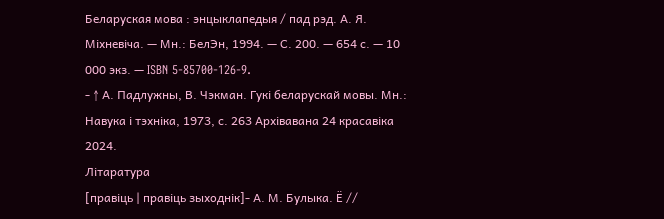Беларуская мова : энцыклапедыя / пад рэд. А. Я. Міхневіча. — Мн.: БелЭн, 1994. — С. 200. — 654 с. — 10 000 экз. — ISBN 5-85700-126-9.
- ↑ А. Падлужны, В. Чэкман. Гукі беларускай мовы. Мн.: Навука і тэхніка, 1973, с. 263 Архівавана 24 красавіка 2024.
Літаратура
[правіць | правіць зыходнік]- А. М. Булыка. Ё //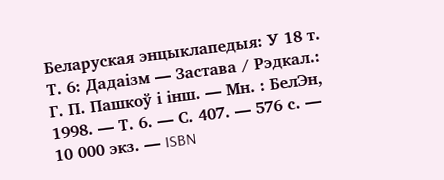Беларуская энцыклапедыя: У 18 т. Т. 6: Дадаізм — Застава / Рэдкал.: Г. П. Пашкоў і інш. — Мн. : БелЭн, 1998. — Т. 6. — С. 407. — 576 с. — 10 000 экз. — ISBN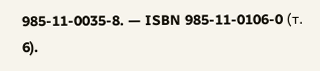985-11-0035-8. — ISBN 985-11-0106-0 (т. 6).